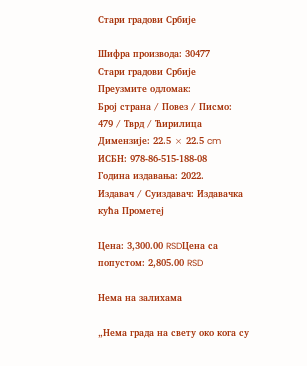Стари градови Србије

Шифра производа: 30477
Стари градови Србије
Преузмите одломак:
Број страна / Повез / Писмо:
479 / Тврд / Ћирилица
Димензије: 22.5 × 22.5 cm
ИСБН: 978-86-515-188-08
Година издавања: 2022.
Издавач / Суиздавач: Издавачка кућа Прометеј

Цена: 3,300.00 RSDЦена са попустом: 2,805.00 RSD

Нема на залихама

„Нема града на свету око кога су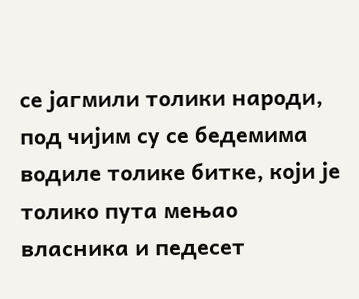се јагмили толики народи, под чијим су се бедемима водиле толике битке, који је толико пута мењао власника и педесет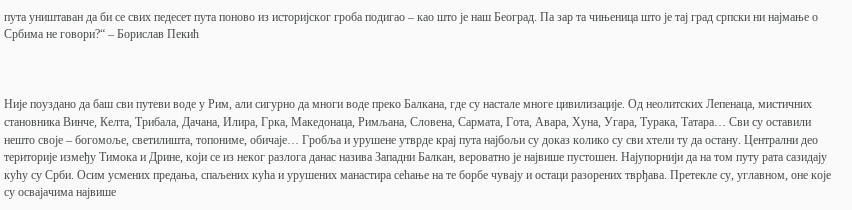пута уништаван да би се свих педесет пута поново из историјског гроба подигао – као што је наш Београд. Па зар та чињеница што је тај град српски ни најмање о Србима не говори?“ – Борислав Пекић



Није поуздано да баш сви путеви воде у Рим, али сигурно да многи воде преко Балкана, где су настале многе цивилизације. Од неолитских Лепенаца, мистичних становника Винче, Келта, Трибала, Дачана, Илира, Грка, Македонаца, Римљана, Словена, Сармата, Гота, Авара, Хуна, Угара, Турака, Татара… Сви су оставили нешто своје – богомоље, светилишта, топониме, обичаје… Гробља и урушене утврде крај пута најбољи су доказ колико су сви хтели ту да остану. Централни део територије између Тимока и Дрине, који се из неког разлога данас назива Западни Балкан, вероватно је највише пустошен. Најупорнији да на том путу рата сазидају кућу су Срби. Осим усмених предања, спаљених кућа и урушених манастира сећање на те борбе чувају и остаци разорених тврђава. Претекле су, углавном, оне које су освајачима највише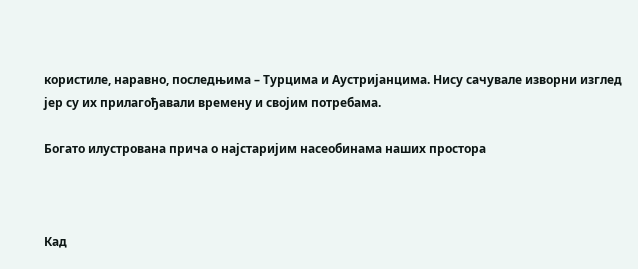користиле, наравно, последњима – Турцима и Аустријанцима. Нису сачувале изворни изглед јер су их прилагођавали времену и својим потребама.

Богато илустрована прича о најстаријим насеобинама наших простора



Кад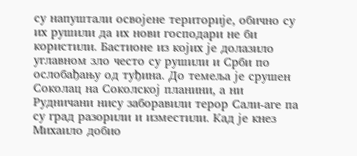су напуштали освојене територије, обично су их рушили да их нови господари не би користили. Бастионе из којих је долазило углавном зло често су рушили и Срби по ослобађању од туђина. До темеља је срушен Соколац на Соколској планини, а ни Рудничани нису заборавили терор Сали-аге па су град разорили и изместили. Кад је кнез Михаило добио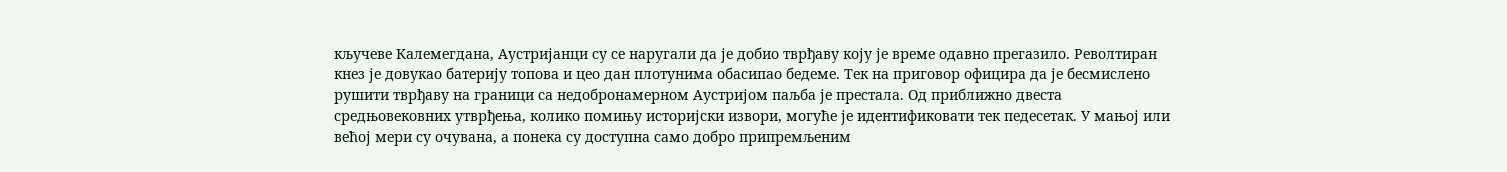кључеве Калемегдана, Аустријанци су се наругали да је добио тврђаву коју је време одавно прегазило. Револтиран кнез је довукао батерију топова и цео дан плотунима обасипао бедеме. Тек на приговор официра да је бесмислено рушити тврђаву на граници са недобронамерном Аустријом паљба је престала. Од приближно двеста средњовековних утврђења, колико помињу историјски извори, могуће је идентификовати тек педесетак. У мањој или већој мери су очувана, а понека су доступна само добро припремљеним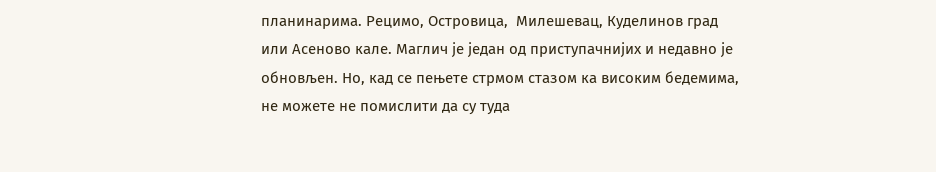планинарима. Рецимо, Островица,  Милешевац, Куделинов град или Асеново кале. Маглич је један од приступачнијих и недавно је обновљен. Но, кад се пењете стрмом стазом ка високим бедемима, не можете не помислити да су туда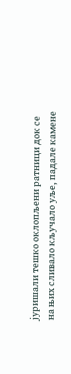јуришали тешко оклопљени ратници док се на њих сливало кључало уље, падале камене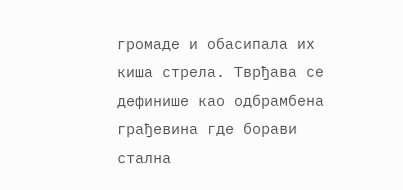громаде и обасипала их киша стрела. Тврђава се дефинише као одбрамбена грађевина где борави стална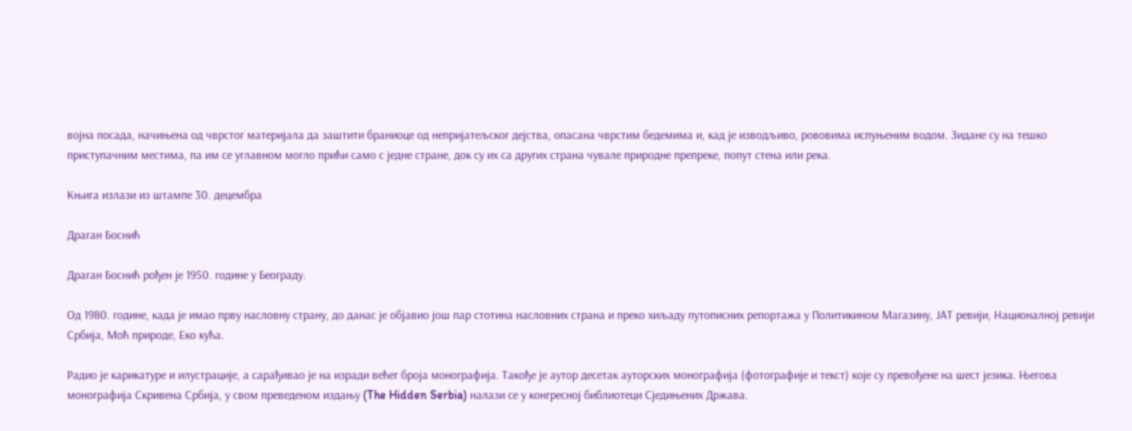војна посада, начињена од чврстог материјала да заштити браниоце од непријатељског дејства, опасана чврстим бедемима и, кад је изводљиво, рововима испуњеним водом. Зидане су на тешко приступачним местима, па им се углавном могло прићи само с једне стране, док су их са других страна чувале природне препреке, попут стена или река.

Књига излази из штампе 30. децембра

Драган Боснић

Драган Боснић рођен је 1950. године у Београду.

Од 1980. године, када је имао прву насловну страну, до данас је објавио још пар стотина насловних страна и преко хиљаду путописних репортажа у Политикином Магазину, ЈАТ ревији, Националној ревији Србија, Моћ природе, Еко кућа.

Радио је карикатуре и илустрације, а сарађивао је на изради већег броја монографија. Такође је аутор десетак ауторских монографија (фотографије и текст) које су превођене на шест језика. Његова монографија Скривена Србија, у свом преведеном издању (The Hidden Serbia) налази се у конгресној библиотеци Сједињених Држава.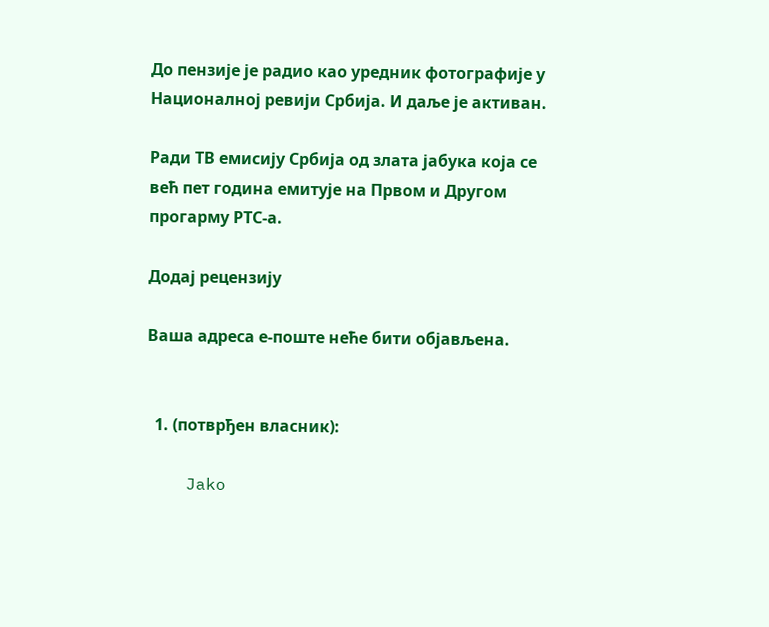До пензије је радио као уредник фотографије у Националној ревији Србија. И даље је активан.

Ради ТВ емисију Србија од злата јабука која се већ пет година емитује на Првом и Другом прогарму РТС-а.

Додај рецензију

Ваша адреса е-поште неће бити објављена.


  1. (потврђен власник):

    Jako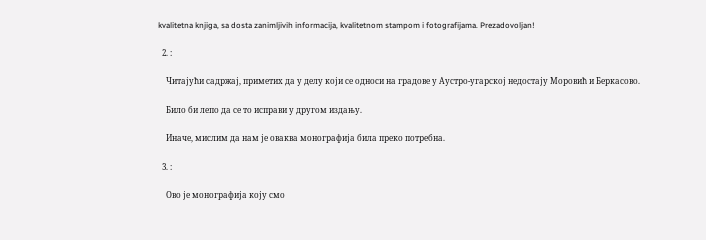kvalitetna knjiga, sa dosta zanimljivih informacija, kvalitetnom stampom i fotografijama. Prezadovoljan!

  2. :

    Читајући садржај, приметих да у делу који се односи на градове у Аустро-угарској недостају Моровић и Беркасово.

    Било би лепо да се то исправи у другом издању.

    Иначе, мислим да нам је оваква монографија била преко потребна.

  3. :

    Ово је монографија коју смо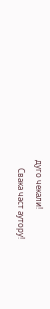дуго чекали!
    Свака част аутору!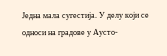Једна мала сугестија. У делу који се односи на градове у Аусто-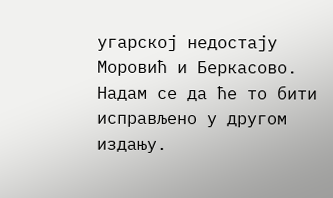угарској недостају Моровић и Беркасово. Надам се да ће то бити исправљено у другом издању.